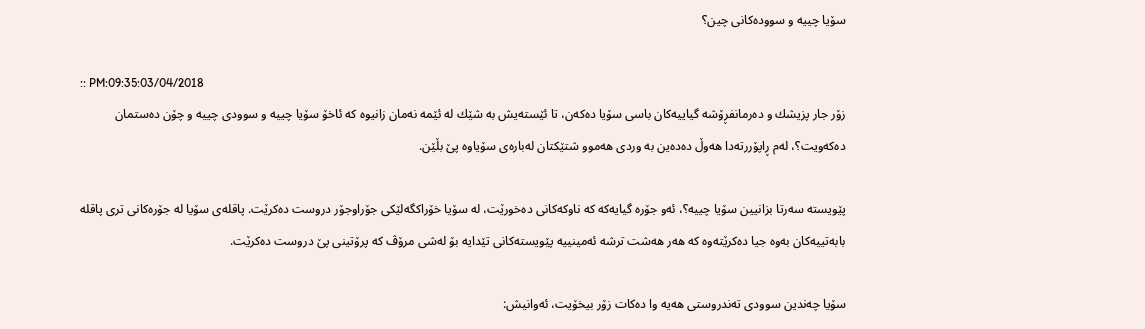سۆیا چییه‌ و سووده‌كانی چین؟

:: PM:09:35:03/04/2018
زۆر جار پزیشك و ده‌رمانفڕۆشه‌ گیاییه‌كان باسى سۆیا ده‌كه‌ن، تا ئێسته‌یش به‌ شێك له‌ ئێمه‌ نه‌مان زانیوه‌ كه‌ ئاخۆ سۆیا چییه‌ و سوودى چییه‌ و چۆن ده‌ستمان ده‌كه‌ویت؟، له‌م ڕاپۆررته‌دا هه‌وڵ ده‌ده‌ین به‌ وردى هه‌موو شتێكتان له‌باره‌ى سۆیاوه‌ پێ بڵێن.

پێویسته‌ سه‌رتا بزانیین سۆیا چییه؟‌، ئه‌و جۆرە گیایەکە کە ناوکەکانی دەخورێت، لە سۆیا خۆراکگەلێکی جۆراوجۆر دروست دەکرێت. پاقلەی سۆیا لە جۆرەکانی تری پاقلە بابەتییەکان بەوە جیا دەکرێتەوە کە ھەر ھەشت ترشە ئەمینییە پێویستەکانی تێدایە بۆ لەشی مرۆڤ کە پرۆتینی پێ دروست دەکرێت.

سۆیا چەندین سوودی تەندروستی ھەیە وا دەکات زۆر بیخۆیت، ئەوانیش: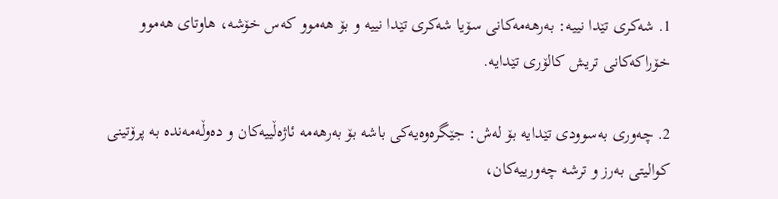1. شەکری تێدا نییە: بەرھەمەکانی سۆیا شەکری تێدا نییە و بۆ ھەموو کەس خۆشە، ھاوتای ھەموو خۆراکەکانی تریش کالۆری تێدایە.

2. چەوری بەسوودی تێدایە بۆ لەش: جێگرەوەیەکی باشە بۆ بەرھەمە ئاژەڵییەکان و دەوڵەمەندە بە پرۆتینی کوالیتی بەرز و ترشە چەورییەکان،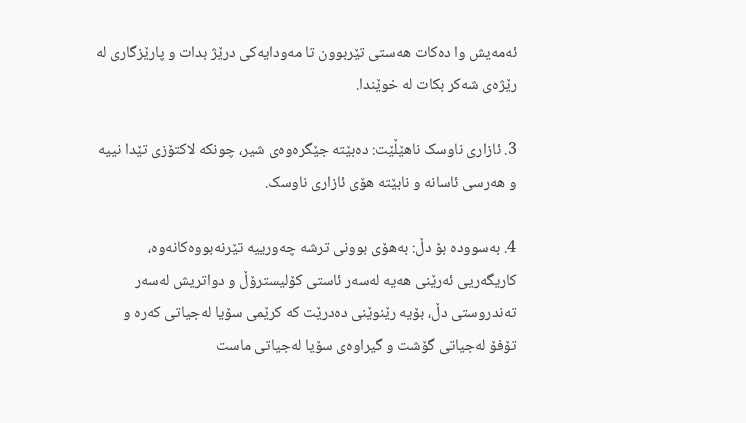ئەمەیش وا دەکات ھەستی تێربوون تا مەودایەکی درێژ بدات و پارێزگاری لە رێژەی شەکر بکات لە خوێندا.

3. ئازاری ناوسک ناھێڵێت: دەبێتە جێگرەوەی شیر، چونکە لاکتۆزی تێدا نییە و ھەرسی ئاسانە و نابێتە ھۆی ئازاری ناوسک.

4. بەسوودە بۆ دڵ: بەھۆی بوونی ترشە چەورییە تێرنەبووەکانەوە، کاریگەریی ئەرێنی ھەیە لەسەر ئاستی کۆلیسترۆڵ و دواتریش لەسەر تەندروستی دڵ، بۆیە رێنوێنی دەدرێت کە کرێمی سۆیا لەجیاتی کەرە و تۆفۆ لەجیاتی گۆشت و گیراوەی سۆیا لەجیاتی ماست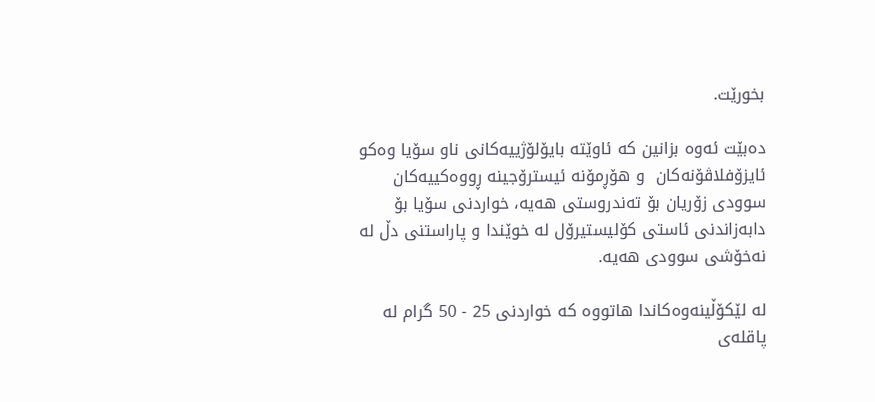بخورێت.

ده‌بێت ئه‌وه‌ بزانین كه‌ ئاوێتە بایۆلۆژییەكانی ناو سۆیا وەكو ئایزۆفلاڤۆنەكان  و هۆڕمۆنە ئیسترۆجینە ڕووەكییەكان سوودی زۆریان بۆ تەندروستی هەیە، خواردنی سۆیا بۆ دابەزاندنی ئاستی كۆلیستیرۆل لە خوێندا و پاراستنی دڵ لە نەخۆشی سوودی هەیە.

لە لێكۆڵینەوەكاندا هاتووە كە خواردنی 25 - 50 گرام لە پاقلەی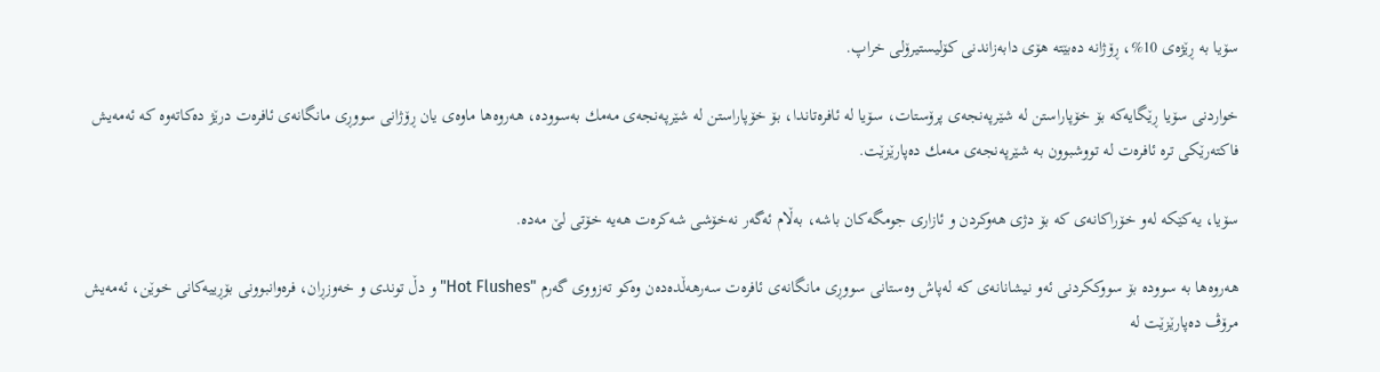سۆیا بە ڕێژەی 10%، ڕۆژانە دەبێتە هۆی دابەزاندنی كۆلیستیرۆلی خراپ.

خواردنی سۆیا ڕێگایەكە بۆ خۆپاراستن لە شێرپەنجەی پرۆستات، سۆیا لە ئافرەتاندا، بۆ خۆپاراستن لە شێرپەنجەی مەمك بەسوودە، هەروەها ماوەی یان ڕۆژانی سووڕی مانگانەی ئافرەت درێژ دەكاتەوە كە ئەمەیش فاكتەرێكی تره‌ ئافرەت لە تووشبوون بە شێرپەنجەی مەمك دەپارێزێت.

سۆیا، یه‌كێكه‌ له‌و خۆراكانه‌ى كه‌ بۆ دژی هەوكردن و ئازاری جومگه‌كان باشه‌، بەڵام ئەگەر نەخۆشی شه‌كره‌ت هەیە خۆتی لێ مەدە.

هه‌روه‌ها به‌ سووده‌ بۆ سووككردنی ئەو نیشانانەی كە لەپاش وەستانی سووڕی مانگانەی ئافرەت سەرهەڵدەدەن وەكو تەزووی گەرم "Hot Flushes" و دڵ توندی و خەوزڕان، فره‌وانبوونی بۆڕییەكانی خوێن، ئەمەیش مرۆڤ دەپارێزێت لە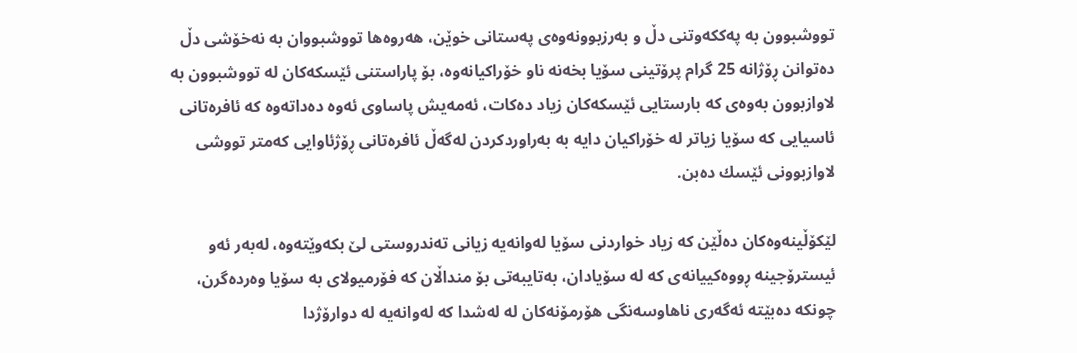تووشبوون بە پەككەوتنی دڵ و بەرزبوونەوەی پەستانی خوێن، هەروەها تووشبووان بە نەخۆشی دڵ دەتوانن ڕۆژانە 25 گرام پرۆتینی سۆیا بخەنە ناو خۆراكیانەوە، بۆ پاراستنی ئێسكەكان لە تووشبوون بە لاوازبوون بەوەی كە بارستایی ئێسكەكان زیاد دەكات، ئەمەیش پاساوی ئەوە دەداتەوە كە ئافرەتانی ئاسیایی كە سۆیا زیاتر لە خۆراكیان دایە بە بەراوردكردن لەگەڵ ئافرەتانی ڕۆژئاوایی كەمتر تووشی لاوازبوونی ئێسك دەبن.

لێكۆڵینەوەكان دەڵێن كە زیاد خواردنی سۆیا لەوانەیە زیانی تەندروستی لێ بكەوێتەوە، لەبەر ئەو ئیسترۆجینە ڕووەكییانەی كە لە سۆیادان، بەتایبەتی بۆ منداڵان كە فۆرمیولای بە سۆیا وەردەگرن، چونكە دەبێتە ئەگەری ناهاوسەنگی هۆرمۆنەكان لە لەشدا كە لەوانەیە لە دوارۆژدا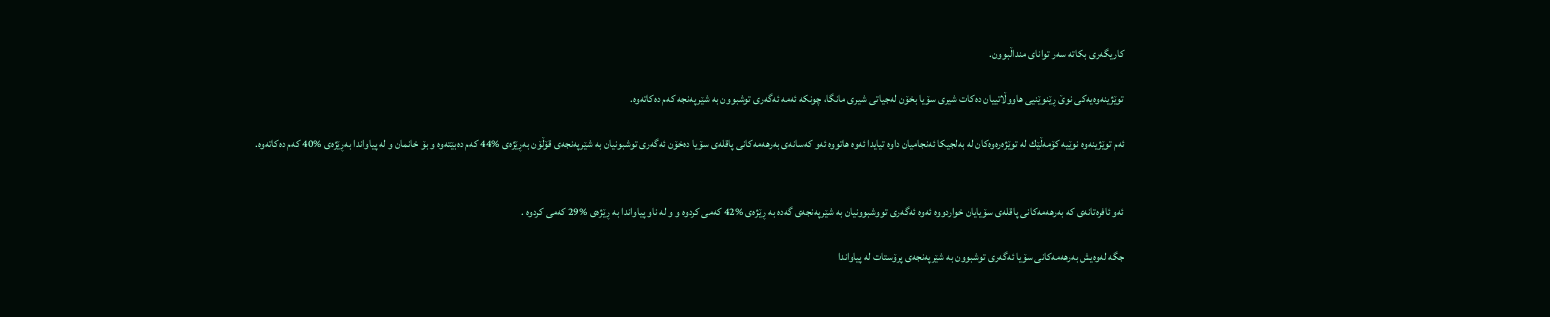كاریگەری بكاتە سەر توانای منداڵبوون.

توێژینەوەیەكی نوێ ڕێنوێنیی هاووڵاتییان دەكات شیری سۆیا بخۆن لەجیاتی شیری مانگا، چونكە ئەمە ئەگەری توشبوون بە شێرپەنجە كەم دەكاتەوە.

ئەم توێژینەوە نوێیە كۆمەڵێك لە توێژەرەوەكان لە بەلجیكا ئەنجامیان داوە تیایدا ئەوە هاتووە ئەو كەسانەی بەرهەمەكانی پاقلەی سۆیا دەخۆن ئەگەری توشبونیان بە شێرپەنجەی قۆڵۆن بەڕێژەی %44 كەم دەبێتەوە و بۆ خانمان و لە پیاواندا بەڕێژەی %40 كەم دەكاتەوە.


ئەو ئافرەتانەی كە بەرهەمەكانی پاقلەی سۆیایان خواردووە ئەوە ئەگەری تووشبوونیان بە شێرپەنجەی گەدە بە ڕێژەی %42 كەمی كردوە و و لە ناو پیاواندا بە ڕێژەی %29 كەمی كردوە .

جگە لەوەیش بەرهەمەكانی سۆیا ئەگەری توشبوون بە شێرپەنجەی پرۆستات لە پیاواندا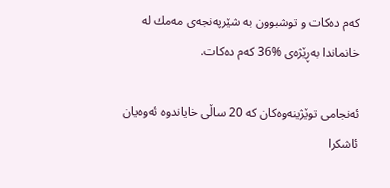كەم دەكات و توشبوون بە شێرپەنجەی مەمك لە خانماندا بەڕێژەی %36 كەم دەكات.

ئەنجامی توێژینەوەكان كە 20 ساڵی خایاندوە ئەوەیان ئاشكرا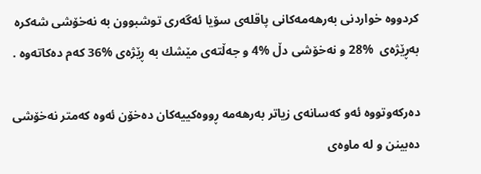كردووە خواردنی بەرهەمەكانی پاقلەی سۆیا ئەگەری توشبوون بە نەخۆشی شەكرە بەڕێژەی  %28 و نەخۆشی دڵ %4 و جەڵتەی مێشك بە ڕێژەی %36 كەم دەكاتەوە .

ده‌ركه‌وتووه‌ ئەو كەسانەی زیاتر بەرهەمە ڕووەكییەكان دەخۆن ئەوە كەمتر نەخۆشی دەبینن و لە ماوەی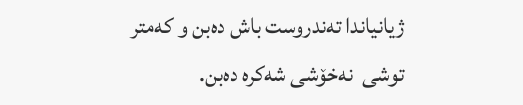ژیانیاندا تەندروست باش دەبن و كەمتر توشی  نەخۆشی شەكرە دەبن.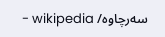سه‌رچاوه‌/ wikipedia -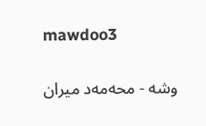mawdoo3


وشە - محەمەد میران